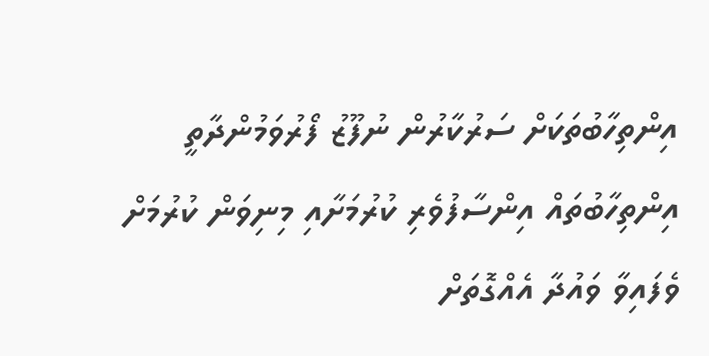އިންތިހާބުތަކަށް ސަރުކާރުން ނުފޫޒު ފޯރުވަމުންދާތީ އިންތިހާބުތައް އިންސާފުވެރި ކުރުމަށާއި މިނިވަން ކުރުމަށް ވެފައިވާ ވައުދާ އެއްގޮތަށް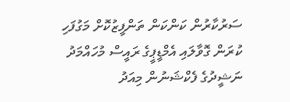ސަރުކާރުން ކަންކަން ތަންފީޒުކޮށް މަގުފަހި ކުރަން ގޮވާލައި އެމްޑީޕީގެ ރައީސް މުހައްމަދު ނަޝީދުގެ ފެކްޝަނުން މިއަދު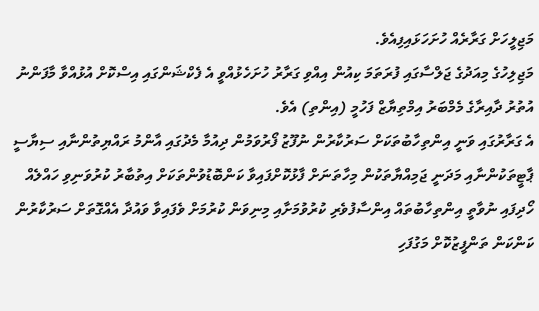މަޖިލީހަށް ގަރާރެއް ހުށަހަޅައިފިއެވެ.
މަޖިލިހުގެ މިއަދުގެ ޖަލްސާގައި ފުރަތަމަ ކިއުން އިއްވި ގަރާރު ހުށަހެޅުއްވީ އެ ފެކްޝަންގައި އިސްކޮށް އުޅުއްވާ މާފަންނު އުތުރު ދާއިރާގެ މެމްބަރު އިމްތިޔާޒް ފަހުމީ (އިންތި) އެވެ.
އެ ގަރާރުގައި ވަނީ އިންތިހާބުތަކަށް ސަރުކާރުން ނުފޫޒު ފޯރުވަމުން ދިއުމާ މެދުގައި އާންމު ރައްޔިތުންނާއި ސިޔާސީ ޕާޓީތަކުންނާއި މަދަނީ ޖަމިއްޔާތަކުން މިހާތަނަށް ފާޅުކޮށްފައިވާ ކަންބޮޑުވުންތަކަށް އިތުބާރު ކުރުވަނިވި ހައްލެއް ހޯދިފައި ނުވާތީ އިންތިހާބުތައް އިންސާފުވެރި ކުރުވުމަށާއި މިނިވަން ކުރުމަށް ވެފައިވާ ވައުދާ އެއްގޮތަށް ސަރުކާރުން ކަންކަން ތަންފީޒުކޮށް މަގުފަހި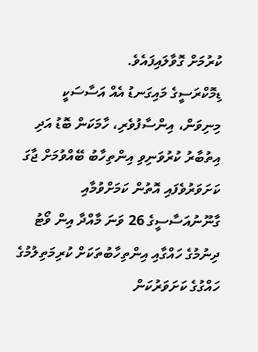ކުރުމަށް ގޮވާލައިފައެވެ.
ޑިމޮކްރަސީގެ މައިގަނޑު އެއް އަސާސަކީ މިނިވަން، އިންސާފުވެރި، ހާމަކަން ބޮޑު އަދި އިތުބާރު ކުރުވަނިވި އިންތިހާބު ބޭއްވުމަށް ޖާގަ ކަށަވަރުވެފައި އޮތުން ކަމަށްވުމާއި ގާނޫނުއަސާސީގެ 26 ވަނަ މާއްދާ އިން ވޯޓު ދިނުމުގެ ހައްގާއި އިންތިހާބުތަކަށް ކުރިމަތިލުމުގެ ހައްގުގެ ކަށަވަރުކަން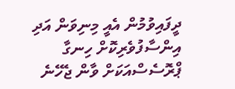ދީފައިވުމުން އެއީ މިނިވަން އަދި އިންސާފުވެރިކޮށް ހިނގާ ޕްރޮސެސްއަކަށް ވާން ޖެހޭނެ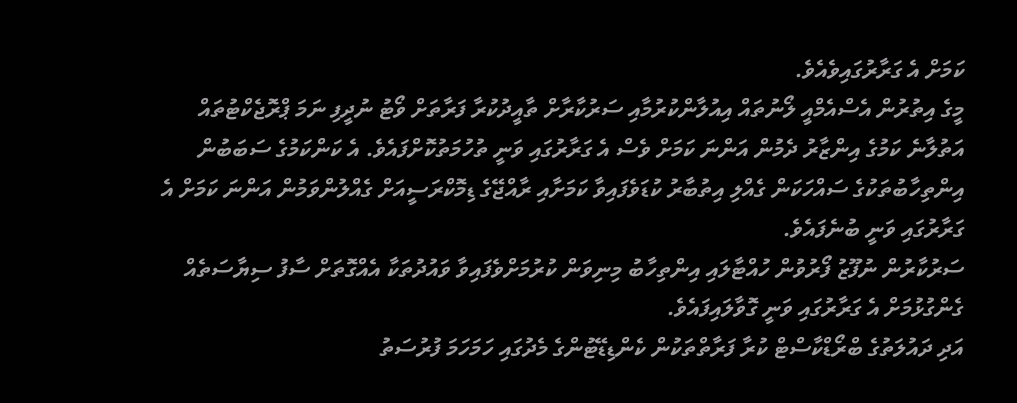ކަމަށް އެ ގަރާރުގައިވެއެވެ.
މީގެ އިތުރުން އެސްއެމްއީ ލޯނުތައް އިއުލާންކުރުމާއި ސަރުކާރާށް ތާއީދުކުރާ ފަރާތަށް ވޯޓު ނުދީފި ނަމަ ޕްރޮޖެކްޓުތައް އަތުލާނެ ކަމުގެ އިންޒާރު ދެމުން އަންނަ ކަމަށް ވެސް އެ ގަރާރުގައި ވަނީ ތުހުމަތުކޮށްފައެވެ. އެ ކަންކަމުގެ ސަބަބުން އިންތިހާބުތަކުގެ ސައްހަކަން ގެއްލި އިތުބާރު ކުޑަވެފައިވާ ކަމަށާއި ރާއްޖޭގެ ޑިމޮކްރަސީއަށް ގެއްލުންވަމުން އަންނަ ކަމަށް އެ ގަރާރުގައި ވަނީ ބުނެފައެވެ.
ސަރުކާރުން ނުފޫޒު ފޯރުވުން ހުއްޓާލައި އިންތިހާބު މިނިވަން ކުރުމަށްވެފައިވާ ވައުދުތަކާ އެއްގޮތަށް ސާފު ސިޔާސަތެއް ގެންގުޅުމަށް އެ ގަރާރުގައި ވަނީ ގޮވާލައިފައެވެ.
އަދި ދައުލަތުގެ ބްރޯޑްކާސްޓް ކުރާ ފަރާތްތަކުން ކެންޑިޑޭޓުންގެ މެދުގައި ހަމަހަމަ ފުރުސަތު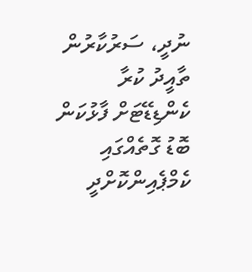ނުދީ، ސަރުކާރުން ތާއީދު ކުރާ ކެންޑިޑޭޓަށް ފާޅުކަން ބޮޑު ގޮތެއްގައި ކެމްޕެއިންކޮށްދީ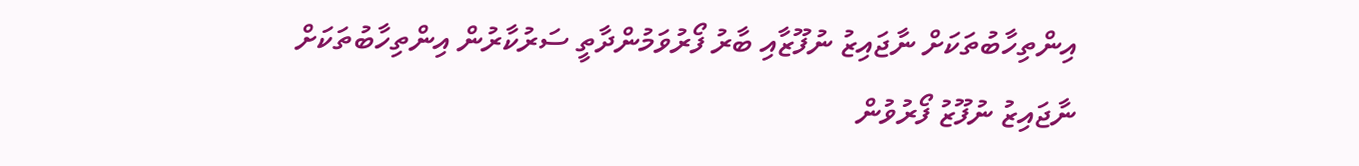އިންތިހާބުތަކަށް ނާޖައިޒު ނުފޫޒާއި ބާރު ފޯރުވަމުންދާތީ ސަރުކާރުން އިންތިހާބުތަކަށް ނާޖައިޒު ނުފޫޒު ފޯރުވުން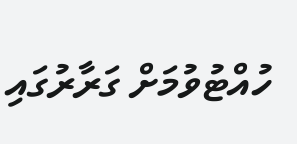ހުއްޓުވުމަށް ގަރާރުގައި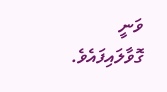ވަނީ ގޮވާލައިފައެވެ.